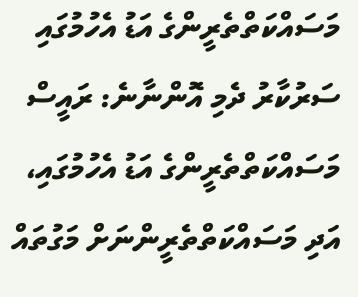މަސައްކަތްތެރީންގެ އަޑު އެހުމުގައި ސަރުކާރު ދެމި އޮންނާނެ: ރައީސް
މަސައްކަތްތެރީންގެ އަޑު އެހުމުގައި، އަދި މަސައްކަތްތެރީންނަށް މަގުތައް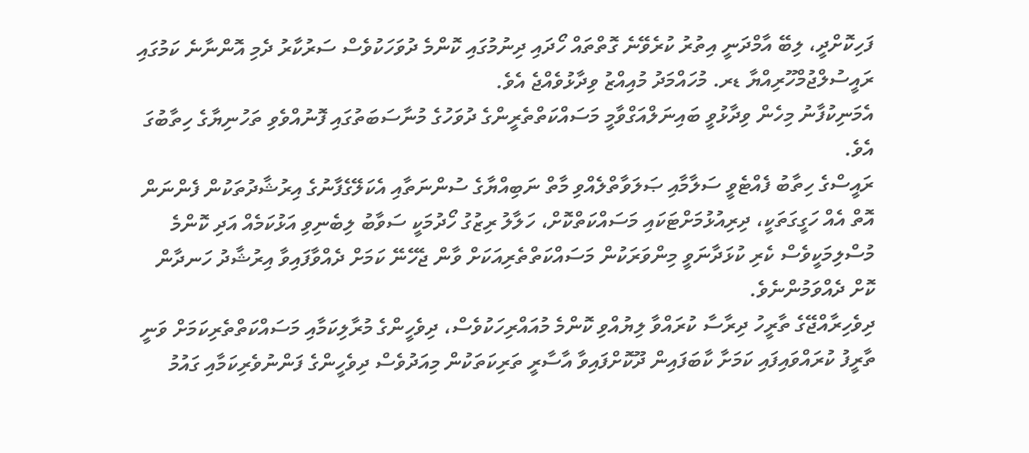ފަހިކޮށްދީ، ލިބޭ އާމްދަނީ އިތުރު ކުރެވޭނެ ގޮތްތައް ހޯދައި ދިނުމުގައި ކޮންމެ ދުވަހަކުވެސް ސަރުކާރު ދެމި އޮންނާނެ ކަމުގައި ރައީސުލްޖުމްހޫރިއްޔާ ޑރ. މުހައްމަދު މުއިއްޒު ވިދާޅުވެއްޖެ އެވެ.
އެމަނިކުފާނު މިހެން ވިދާޅުވީ ބައިނަލްއަގްވާމީ މަސައްކަތްތެރީންގެ ދުވަހުގެ މުނާސަބަތުގައި ފޮނުއްވެވި ތަހުނިޔާގެ ހިތާބުގަ އެވެ.
ރައީސްގެ ހިތާބު ފެއްޓެވީ ސަލާމާއި ޞަލަވާތްލެއްވި މާތް ނަބިއްޔާގެ ސުންނަތާއި އެކަލޭގެފާނުގެ އިރުޝާދުތަކުން ފެންނަން އޮތް އެއް ހަގީގަތަކީ، ދިރިއުޅުމަށްޓަކައި މަސައްކަތްކޮށް، ހަލާލު ރިޒުގު ހޯދުމަކީ ސަވާބު ލިބެނިވި އަޅުކަމެއް އަދި ކޮންމެ މުސްލިމަކީވެސް ކެރި ކުޅަދާނަވީ މިންވަރަކުން މަސައްކަތްތެރިއަކަށް ވާން ޖެހޭނޭ ކަމަށް ދެއްވާފައިވާ އިރުޝާދު ހަނދާން ކޮށް ދެއްވަމުންނެވެ.
ދިވެހިރާއްޖޭގެ ތާރީހު ދިރާސާ ކުރައްވާ ލިޔުއްވި ކޮންމެ މުއައްރިހަކުވެސް، ދިވެހީންގެ މުރާލިކަމާއި މަސައްކަތްތެރިކަމަށް ވަނީ ތާރީފު ކުރައްވައިފައި ކަމަށާ ކާބަފައިން ދޫކޮށްފައިވާ އާސާރީ ތަރިކަތަކުން މިއަދުވެސް ދިވެހީންގެ ފަންނުވެރިކަމާއި ގައުމު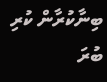ބިނާކުރާން ކުރި ބުރަ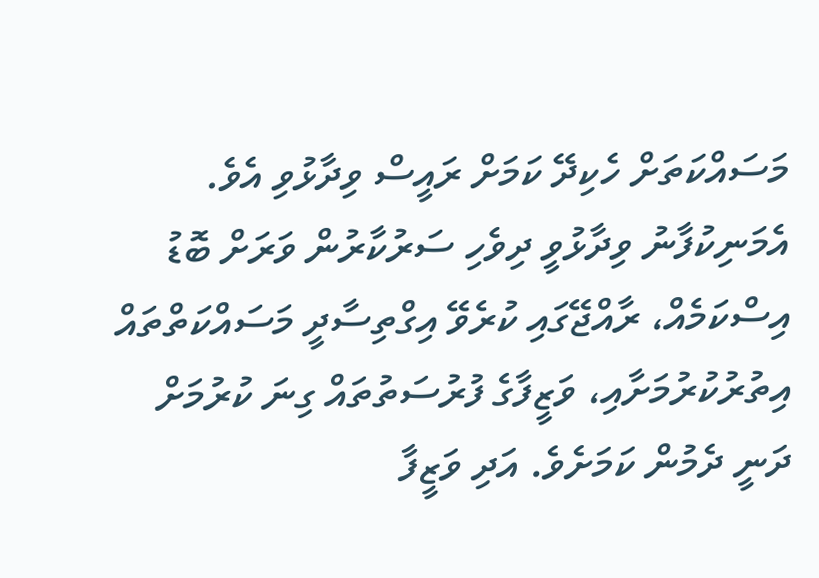މަސައްކަތަށް ހެކިދޭ ކަމަށް ރައީސް ވިދާޅުވި އެވެ.
އެމަނިކުފާނު ވިދާޅުވީ ދިވެހި ސަރުކާރުން ވަރަށް ބޮޑު އިސްކަމެއް، ރާއްޖޭގައި ކުރެވޭ އިގްތިސާދީ މަސައްކަތްތައް އިތުރުކުރުމަށާއި، ވަޒީފާގެ ފުރުސަތުތައް ގިނަ ކުރުމަށް ދަނީ ދެމުން ކަމަށެވެ. އަދި ވަޒީފާ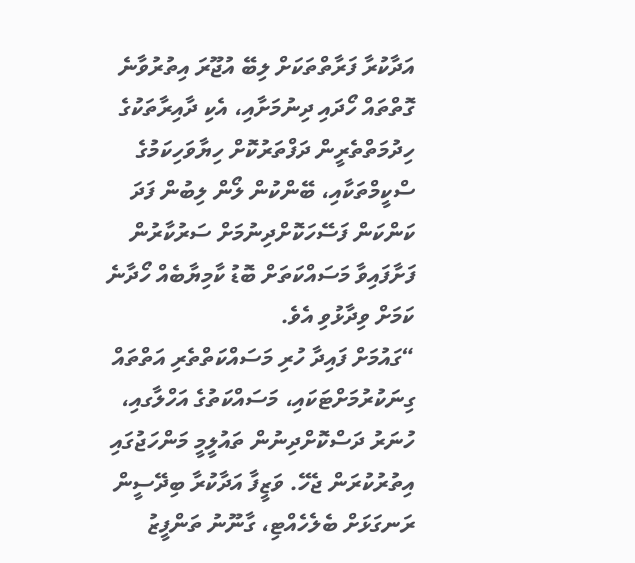އަދާކުރާ ފަރާތްތަކަށް ލިބޭ އުޖޫރަ އިތުރުވާނެ ގޮތްތައް ހޯދައި ދިނުމަށާއި، އެކި ދާއިރާތަކުގެ ހިދުމަތްތެރީން ދަފްތަރުކޮށް ހިޔާވަހިކަމުގެ ސްކީމްތަކާއި، ބޭންކުން ލޯން ލިބުން ފަދަ ކަންކަން ފަސޭހަކޮށްދިނުމަށް ސަރުކާރުން ފަށާފައިވާ މަސައްކަތަށް ބޮޑު ކާމިޔާބެއް ހޯދާނެ ކަމަށް ވިދާޅުވި އެވެ.
“ގައުމަށް ފައިދާ ހުރި މަސައްކަތްތެރި އަތްތައް ގިނަކުރުމަށްޓަކައި، މަސައްކަތުގެ އަހްލާގއި، ހުނަރު ދަސްކޮށްދިނުން ތައުލީމީ މަންހަޖުގައި އިތުރުކުރަން ޖެހޭ. ވަޒީފާ އަދާކުރާ ބިދޭސީން ރަނގަޅަށް ބެލެހެއްޓި، ގާނޫނު ތަންފީޒު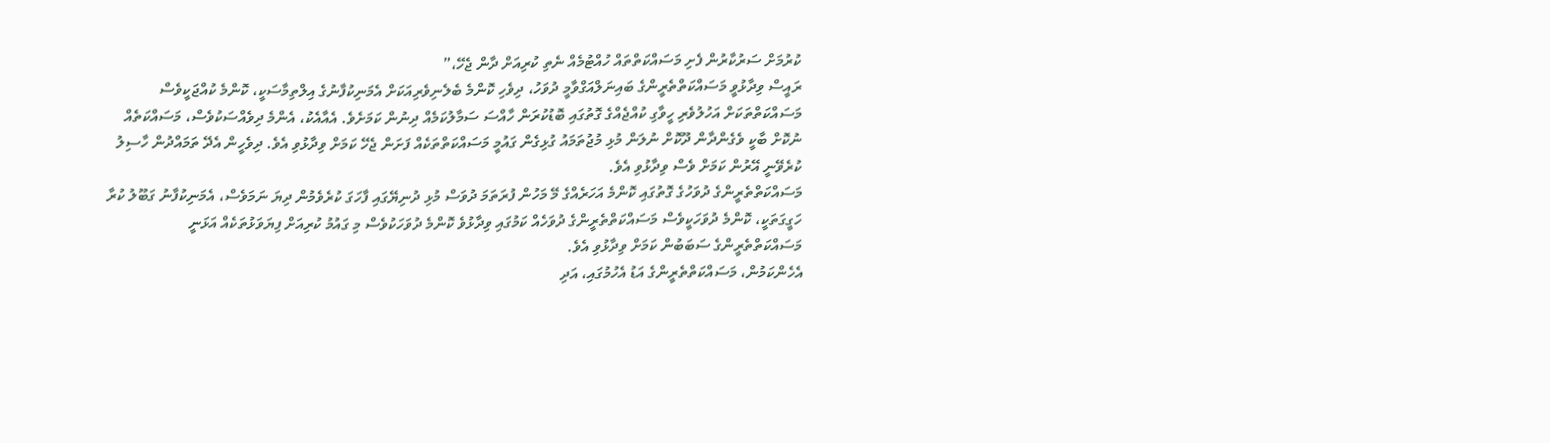ކުރުމަށް ސަރުކާރުން ފެށި މަސައްކަތްތައް ހުއްޓުމެއް ނެތި ކުރިއަށް ދާން ޖެހޭ،”
ރައީސް ވިދާޅުވީ މަސައްކަތްތެރީންގެ ބައިނަލްއަގްވާމީ ދުވަހު، ދިވެހި ކޮންމެ ބެލެނިވެރިއަކަށް އެމަނިކުފާނުގެ އިލްތިމާސަކީ، ކޮންމެ ކުއްޖަކީވެސް މަސައްކަތްތަކަށް އަހުލުވެރި ހީވާގި ކުއްޖެއްގެ ގޮތުގައި ބޮޑުކުރަން ހާއްސަ ސަމާލުކަމެއް ދިނުން ކަމަށެވެ. އެއާއެކު، އެންމެ ދިވެއްސަކުވެސް، މަސައްކަތެއް ނުކޮށް ބާކީ ވެގެންދާން ދޫކޮށް ނުލަން މުޅި މުޖުތަމައު ގުޅިގެން ގައުމީ މަސައްކަތްތަކެއް ފަށަން ޖެހޭ ކަމަށް ވިދާޅުވި އެވެ. ދިވެހީން އެދޭ ތަމައްދުން ހާސިލު ކުރެވޭނީ އޭރުން ކަމަށް ވެސް ވިދާޅުވި އެވެ.
މަސައްކަތްތެރީންގެ ދުވަހުގެ ގޮތުގައި ކޮންމެ އަހަރެއްގެ މޭ މަހުން ފުރަތަމަ ދުވަސް މުޅި ދުނިޔޭގައި ފާހަގަ ކުރެވެމުން ދިޔަ ނަމަވެސް، އެމަނިކުފާނު ގަބޫލު ކުރާ ހަގީގަތަކީ، ކޮންމެ ދުވަހަކީވެސް މަސައްކަތްތެރީންގެ ދުވަހެއް ކަމުގައި ވިދާޅުވެ ކޮންމެ ދުވަހަކުވެސް މި ގައުމު ކުރިއަށް ފިޔަވަޅުތަކެއް އަޅަނީ މަސައްކަތްތެރީންގެ ސަބަބުން ކަމަށް ވިދާޅުވި އެވެ.
އެހެންކަމުން، މަސައްކަތްތެރީންގެ އަޑު އެހުމުގައި، އަދި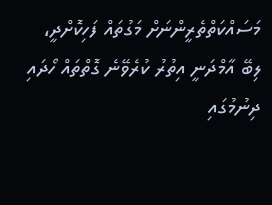މަސައްކަތްތެރީންނަށް މަގުތައް ފަހިކޮށްދީ، ލިބޭ އާމްދަނީ އިތުރު ކުރެވޭނެ ގޮތްތައް ހޯދައި ދިނުމުގައި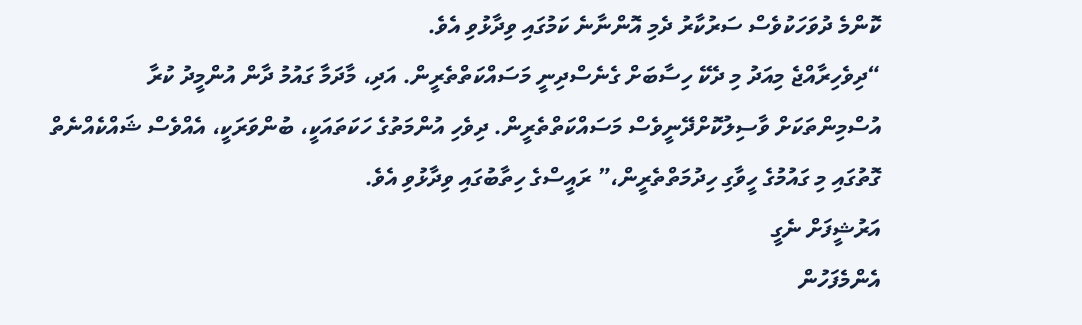ކޮންމެ ދުވަހަކުވެސް ސަރުކާރު ދެމި އޮންނާނެ ކަމުގައި ވިދާޅުވި އެވެ.
“ދިވެހިރާއްޖެ މިއަދު މި ދެކޭ ހިސާބަށް ގެނެސްދިނީ މަސައްކަތްތެރީން. އަދި، މާދަމާ ގައުމު ދާން އުންމީދު ކުރާ އުސްމިންތަކަށް ވާސިލުކޮށްދޭނީވެސް މަސައްކަތްތެރީން. ދިވެހި އުންމަތުގެ ހަކަތައަކީ، ބުންވަރަކީ، އެއްވެސް ޝައްކެއްނެތް ގޮތުގައި މި ގައުމުގެ ހީވާގި ހިދުމަތްތެރީން،” ރައީސްގެ ހިތާބުގައި ވިދާޅުވި އެވެ.
އަރުޝީފަށް ނެގީ
އެންމެފަހުން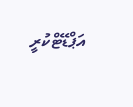އަޕްޑޭޓްކުރީ